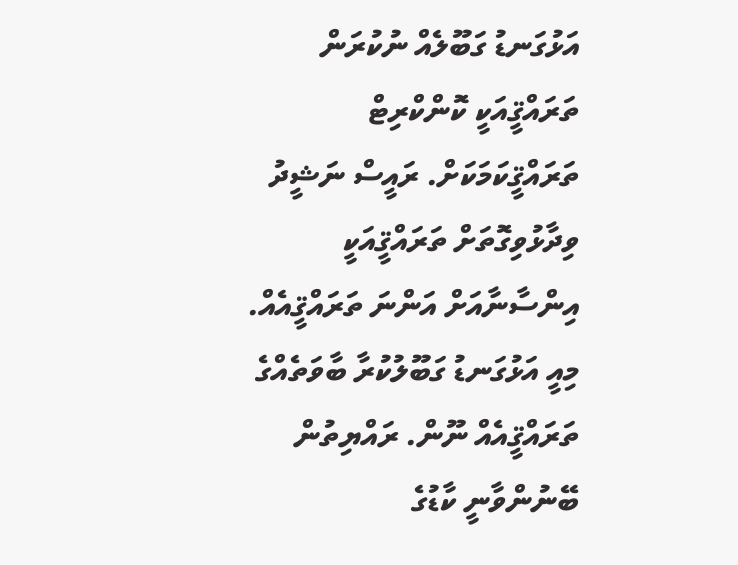އަޅުގަނޑު ގަބޫލެއް ނުކުރަން ތަރައްޤީއަކީ ކޮންކްރިޓް ތަރައްޤީކަމަކަށް. ރައީސް ނަޝީދު ވިދާޅުވިގޮތަށް ތަރައްޤީއަކީ އިންސާނާއަށް އަންނަ ތަރައްޤީއެއް. މިއީ އަޅުގަނޑު ގަބޫލުކުރާ ބާވަތެއްގެ ތަރައްޤީއެއް ނޫން. ރައްޔިތުން ބޭނުންވާނީ ކާޑުގެ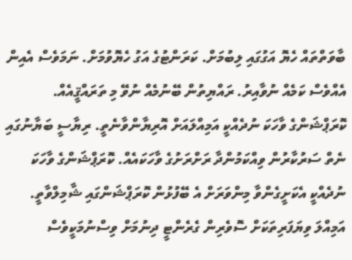ބާވަތްތައް ހެޔޮ އަގުގައި ލިބުމަށް. ކަރަންޓުގެ އަގު ހެޔޮވުމަށް. ނަމަވެސް އެއިން އެއްވެސް ކަމެއް ނުވާއިރު. ރައްޔިތުން ބޭނުމެއް ނުވޭ މި ތަރައްޤީއެއް.
ކޮރަޕްޝަންގެ ވާހަކަ ނުދެއްކީ އަމިއްލައަށް އޮރިޔާންވާނެތީ. ރިޔާސީ ބަޔާނުގައި ނެތް ސަރުކާރުން ވިއްކަމުންދާ ރަށްރަށުގެ ވާހަކައެއް. ކޮރަޕްޝަންގެ ވާހަކަ ނުދެއްކީ އެކަށީގެންވާ މިންވަރަށް އެ ބޭފުޅުން ކޮރަޕްޝަންގައި ޝާމިލްވާތީ.
އަމިއްލަ ވިޔަފަރިތަކަށް ސޮވެރިން ގެރެންޓީ ދިނުމަށް ވިސްނުމަކީވެސް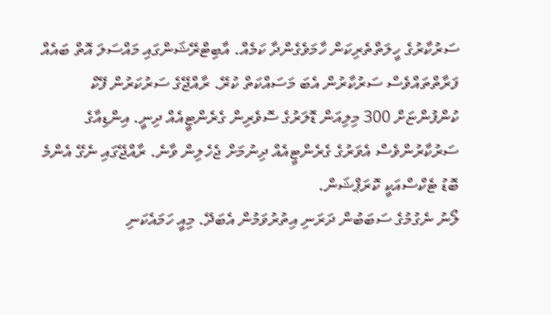ސަރުކާރުގެ ހީލަތްތެރިކަން ހާމަވެގެންދާ ކަމެއް. އާބިޓްރޭޝަންގައި މައްސަލަ އޮތް ބައެއް ފަރާތްތައްވެސް ސަރުކާރުން އެބަ މަސައްކަތް ކުރޭ. ރާއްޖޭގެ ސަރުކަރުން ފޭކް ކުންފުންޏަށް 300 މިލިއަން ޑޮލަރުގެ ސޮވެރިން ގެރެންޓީއެއް ދިނީ. އިންޑިއާގެ ސަރުކާރުންވެސް އެވަރުގެ ގެރެންޓީއެއް ދިނުމަށް ޖެހެލިން ވާނެ. ރާއްޖޭގައި ނެގޭ އެންމެ ބޮޑު ޓެކްސްއަކީ ކޮރަޕްޝަން.
ލޯނު ނެގުމުގެ ސަބަބުން ދަރަނި އިތުރުވަމުން އެބަދޭ. މިއީ ހަމައެކަނި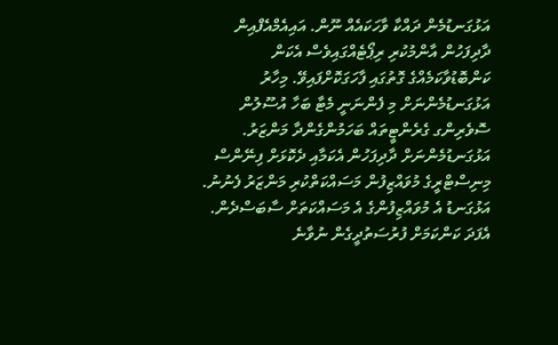އަޅުގަނޑުމެން ދައްކާ ވާހަކައެއް ނޫން. އައިއެމްއެފްއިން ދާދިފަހުން އާންމުކުރި ރިޕޯޓެއްގައިވެސް އެކަން ކަންބޮޑުވާކަމެއްގެ ގޮތުގައި ފާހަގަކޮށްފައިވޭ. މިހާރު އަޅުގަނޑުމެންނަށް މި ފެންނަނީ މެޓާ ބަހާ އުސޫލުން ސޮވެރިންގ ގެރެންޓީތައް ބަހަމުންގެންދާ މަންޒަރު. އަޅުގަނޑުމެންނަށް ދާދިފަހުން އެކަމާއި ދެކޮޅަށް ފިނޭންސް މިނިސްޓްރީގެ މުވައްޒިފުން މަސައްކަތްކުރި މަންޒަރު ފެނުނު. އަޅުގަނޑު އެ މުވައްޒިފުންގެ އެ މަސައްކަތަށް ސާބަސްދެން. އެފަދަ ކަންކަމަށް ފުރުސަތުދީގެން ނުވާނެ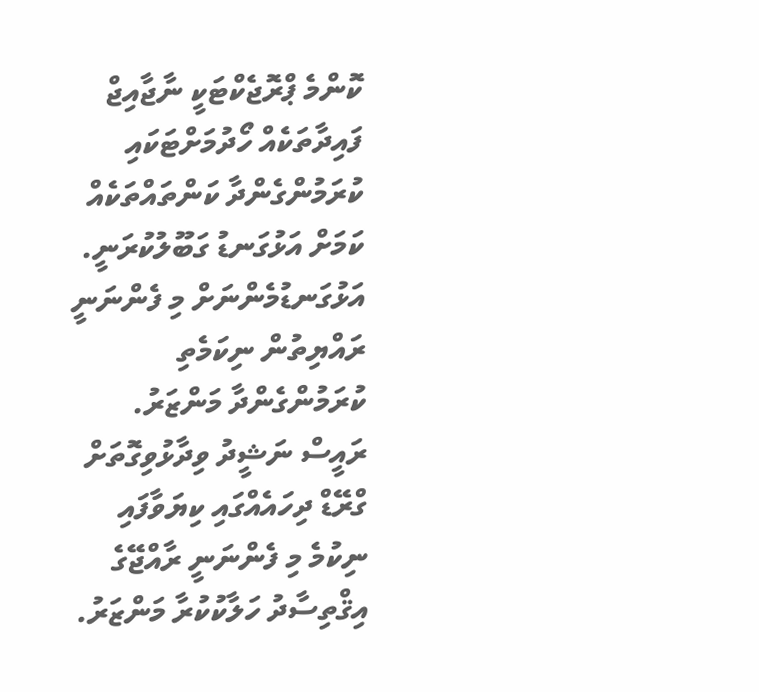ކޮންމެ ޕްރޮޖެކްޓަކީ ނާޖާއިޖް ފައިދާތަކެއް ހޯދުމަށްޓަކައި ކުރަމުންގެންދާ ކަންތައްތަކެއް ކަމަށް އަޅުގަނޑު ގަބޫލުކުރަނީ. އަޅުގަނޑުމެންނަށް މި ފެންނަނީ ރައްޔިތުން ނިކަމެތި ކުރަމުންގެންދާ މަންޒަރު. ރައީސް ނަޝީދު ވިދާޅުވިގޮތަށް ގްރޭޑް ދިހައެއްގައި ކިޔަވާފައި ނިކުމެ މި ފެންނަނީ ރާއްޖޭގެ އިޤްތިސާދު ހަލާކުކުރާ މަންޒަރު.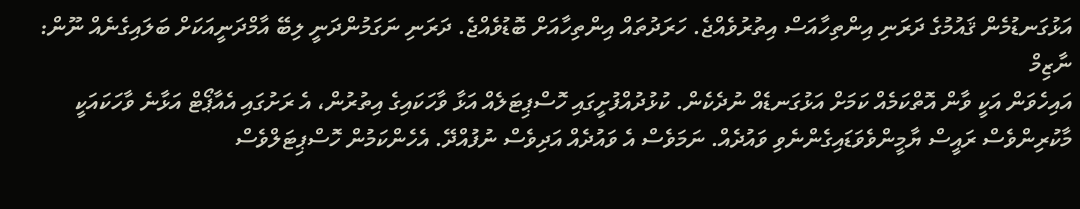އަޅުގަނޑުމެން ޤައުމުގެ ދަރަނި އިންތިހާއަސް އިތުރުވެއްޖެ. ހަރަދުތައް އިންތިހާއަށް ބޮޑުވެއްޖެ. ދަރަނި ނަގަމުންދަނީ ލިބޭ އާމްދަނީއަކަށް ބަލައިގެނެއް ނޫން: ނާޒިމް
އައިހެވަން އަކީ ވާން އޮތްކަމެއް ކަމަށް އަޅުގަނޑެއް ނުދެކެން. ކުޅުދުއްފުށީގައި ހޮސްޕިޓަލެއް އަޅާ ވާހަކައިގެ އިތުރުން، އެ ރަށުގައި އެއާޕޯޓް އަޅާނެ ވާހަކައަކީ މާކުރިންވެސް ރައީސް ޔާމީންވެވަޑައިގެންނެވި ވައުދެއް. ނަމަވެސް އެ ވައުދެއް އަދިވެސް ނުފުއްދޭ. އެހެންކަމުން ހޮސްޕިޓަލްވެސް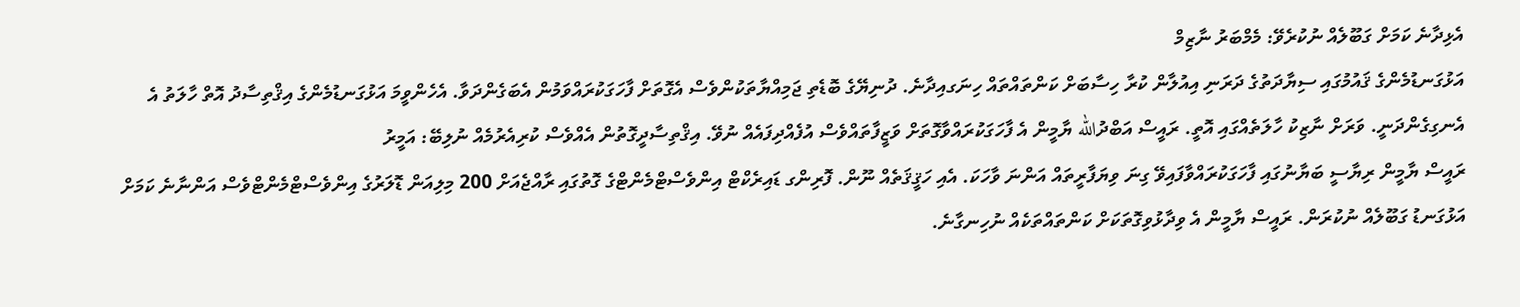އެޅިދާނެ ކަމަށް ގަބޫލެއް ނުކުރެވޭ: މެމްބަރު ނާޒިމް
އަޅުގަނޑުމެންގެ ޤައުމުގައި ސިޔާދަތުގެ ދަރަނި އިއުލާން ކުރާ ހިސާބަށް ކަންތައްތައް ހިނަގއިދާނެ. ދުނިޔޭގެ ބޮޑެތި ޖަމިއްޔާތަކުންވެސް އެގޮތަށް ފާހަގަކުރައްވަމުން އެބަގެންދަވާ. އެހެންވީމަ އަޅުގަނޑުމެންގެ އިޤްތިސާދު އޮތް ހާލަތު އެ އެނގިގެންދަނީ. ވަރަށް ނާޒިކު ހާލަތެއްގައި އޮތީ. ރައީސް އަބްދުالله ޔާމީން އެ ފާހަގަކުރައްވާގޮތަށް ވަޒީފާތައްވެސް އުފެއްދިފައެއް ނުވޭ. އިޤްތިސާދީގޮތުން އެއްވެސް ކުރިއެރުމެއް ނުލިބޭ: އަމީރު
ރައީސް ޔާމީން ރިޔާސީ ބަޔާނުގައި ފާހަގަކުރައްވާފައިވޭ ގިނަ ވިޔަފާރީތައް އަންނަ ވާހަކަ. އެއި ހަޤީޤަތެއް ނޫން. ފޮރިންގ ޑައިރެކްޓް އިންވެސްޓްމެންޓްގެ ގޮތުގައި ރާއްޖެއަށް 200 މިލިއަން ޑޮލަރުގެ އިންވެސްޓްމެންޓްވެސް އަންނާނެ ކަމަށް އަޅުގަނޑު ގަބޫލެއް ނުކުރަން. ރައީސް ޔާމީން އެ ވިދާޅުވިގޮތަކަށް ކަންތައްތަކެއް ނުހިނގާނެ.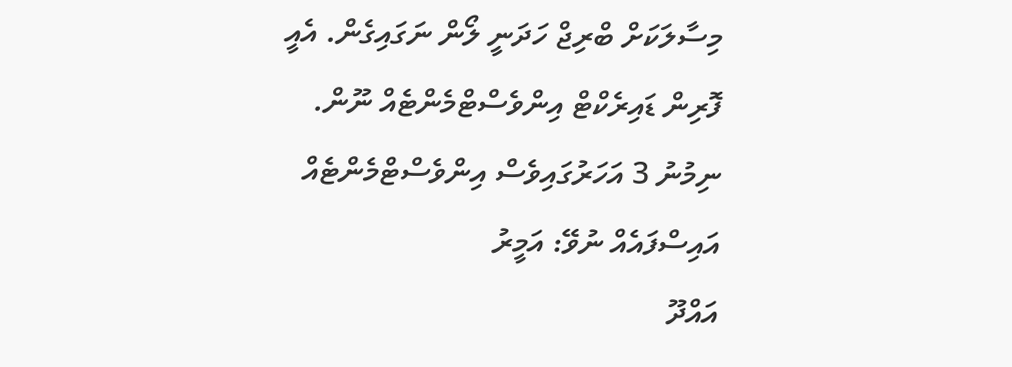މިސާލަކަށް ބްރިޖް ހަދަނީ ލޯން ނަގައިގެން. އެއީ ފޮރިން ޑައިރެކްޓް އިންވެސްޓްމެންޓެއް ނޫން. ނިމުނު 3 އަހަރުގައިވެސް އިންވެސްޓްމެންޓެއް އައިސްފައެއް ނުވޭ: އަމީރު
އައްދޫ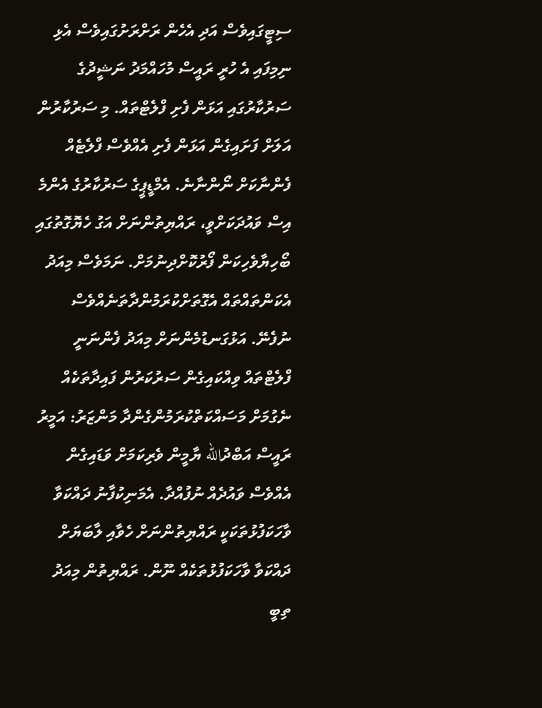ސިޓީގައިވެސް އަދި އެހެން ރަށްރަށުގައިވެސް އެޅި ނިމިފައި އެ ހުރީ ރައީސް މުހައްމަދު ނަޝީދުގެ ސަރުކާރުގައި އަޅަން ފެށި ފްލެޓްތައް. މި ސަރުކާރުން އަލަށް ފަށައިގެން އަޅަން ފެށި އެއްވެސް ފްލެޓެއް ފެންނާކަށް ނޯންނާނެ. އެމްޑީޕީގެ ސަރުކާރުގެ އެންމެ އިސް ވައުދަކަށްވީ، ރައްޔިތުންނަށް އަގު ހެޔޮގޮތުގައި ބޯހިޔާވެހިކަން ފޯރުކޮށްދިނުމަށް. ނަމަވެސް މިއަދު އެކަންތައްތައް އެގޮތަށްކުރަމުންދާތަނެއްވެސް ނުފެނޭ. އަޅުގަނޑުމެންނަށް މިއަދު ފެންނަނީ ފްލެޓްތައް ވިއްކައިގެން ސަރުކަރުން ފައިދާތަކެއް ނެގުމަށް މަސައްކަތްކުރަމުންގެންދާ މަންޒަރު: އަމީރު
ރައީސް އަބްދުالله ޔާމީން ވެރިކަމަށް ވަޑައިގެން އެއްވެސް ވައުދެއް ނުފުއްދާ. އެމަނިކުފާނު ދައްކަވާ ވާހަކަފުޅުތަކަކީ ރައްޔިތުންނަށް ހެވާއި ލާބަޔަށް ދައްކަވާ ވާހަކަފުޅުތަކެއް ނޫން. ރައްޔިތުން މިއަދު ތިބީ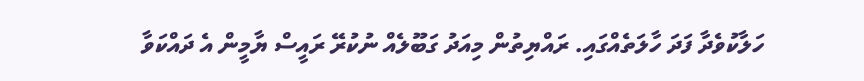ހަލާކުވެދާ ފަދަ ހާލަތެއްގައި. ރައްޔިތުން މިއަދު ގަބޫލެއް ނުކުރޭ ރައީސް ޔާމީން އެ ދައްކަވާ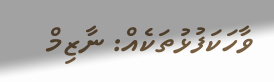ވާހަކަފުޅުތަކެއް: ނާޒިމް